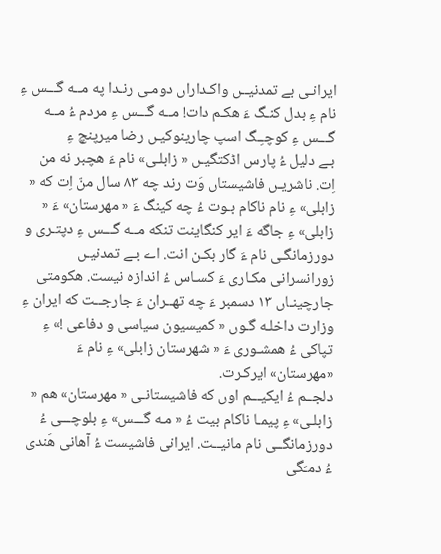ايرانـی بے تمدنيــں واکـداراں دومـی رنـدا په مــه گـــس ءِ نام ءِ بدل کنـگ ءَ هکـم دات! مــه گـــس ءِ مردم ءُ مــه گـــس ءِ کوچـِـگ اسپ چارينوکيـں رضا ميرپنچ ءِ
بـے دليل ءُ پارس اڈکتگيـں « زابلـی» نام ءَ هچبر نه من اِت. ناشريـں فاشيستاں وَت رند چه ۸۳ سال منّ اِت که « زابلی» ءِ نام ناکام بـوت ءُ چه کينگ ءَ « مهرستان» ءَ « زابلی» ءِ جاگه ءَ اير کنگاينت تنکه مــه گـــس ءِ دپتـری و دورزمانگـی نام ءَ گار بکـن انت. اے بـے تمدنيـں زورانسرانی مکـاری ءَ کسـاس ءُ اندازه نيست. هکومتی جارچينـاں ۱۳ دسمبر ءَ چه تهــران ءَ جارجــت که ايران ءِ وزارت داخلـه گـوں « کميسيون سياسی و دفاعی !» ءِ تپاکی ءُ همشـوری ءَ « شهرستان زابلی» ءِ نام ءَ «مهرستان» ايرکـرت.
دلجــم ءُ ايکيـــم اوں که فاشيستانـی « مهرستان» هم « زابلـی» ءِ پيمـا ناکام بيت ءُ « مـه گـــس» ءِ بلوچـــی ءُ دورزمانگــی نام مانيــت. ايرانی فاشيست ءُ آهانی هَندی ءُ دمـَگی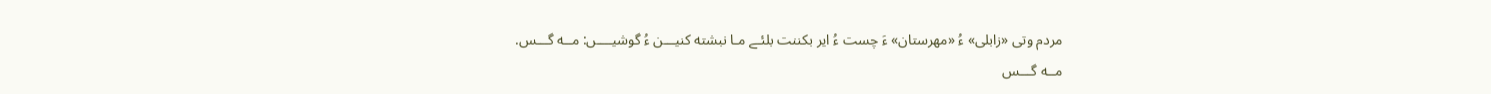مردم وتی «زابلی» ءُ «مهرستان» ءَ چست ءُ اير بکننت بلئـے مـا نبشته کنيـــن ءُ گوشيــــں: مــه گـــس.
مــه گـــس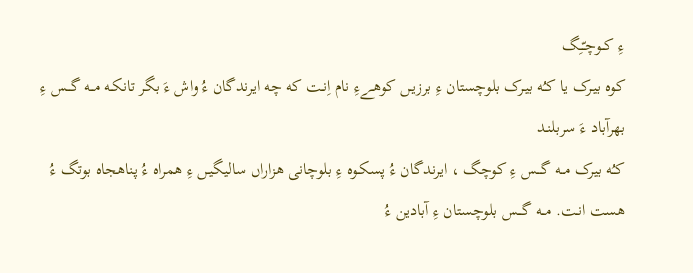ءِ کــوچـّـِگ
کوه بيـرک يا کـُه بيـرک بلوچستان ءِ برزيـں کوهـےءِ نام اِنـت که چه ايرندگان ءُ واش ءَ بگر تانکـه مــه گـــس ءِ بهرآباد ءَ سربلنـد
کـُه بيرک مــه گـــس ءِ کوچگ ، ايرندگان ءُ پسکـوه ءِ بلوچانی هزاراں ساليگيـں ءِ همراه ءُ پناهجاه بوتگ ءُ هست انـت. مــه گـــس بلوچستان ءِ آبادين ءُ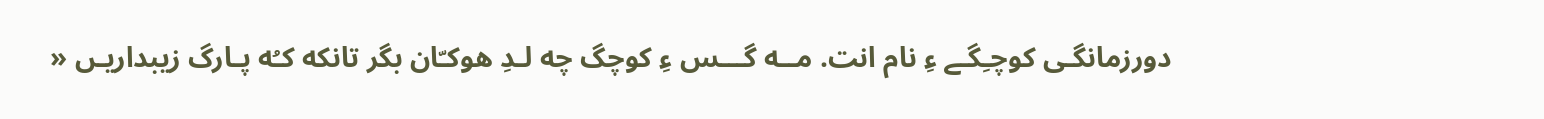دورزمانگـی کوچـِگـے ءِ نام انت. مــه گـــس ءِ کوچگ چه لـدِ هوکـّان بگر تانکه کـُه پـارگ زيبداريـں «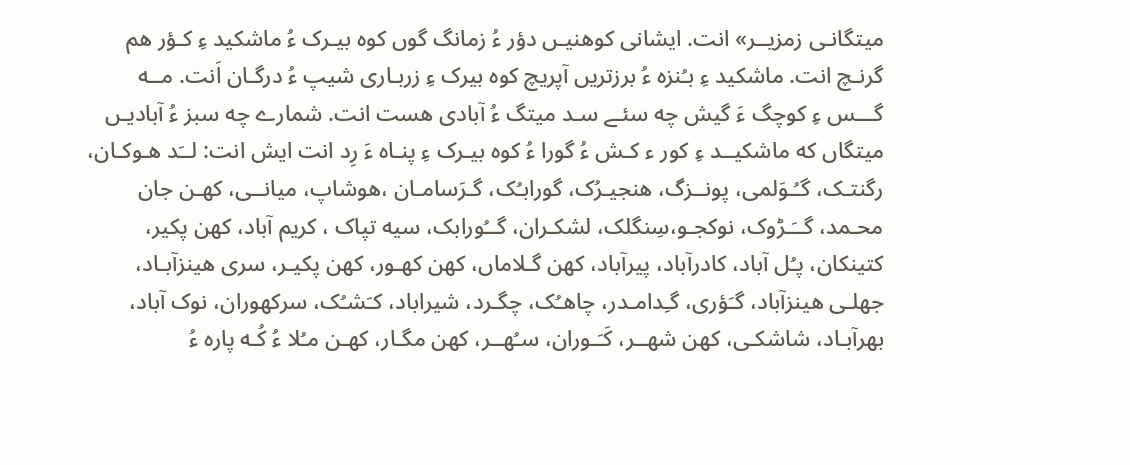ميتگانـی زمزيــر» انت. ايشانی کوهنيـں دؤر ءُ زمانگ گوں کوه بيـرک ءُ ماشکيد ءِ کـؤر هم گرنـچ انت. ماشکيد ءِ بـُنزه ءُ برزتريں آپريچ کوه بيرک ءِ زربـاری شيپ ءُ درگـان اَنت. مــه گـــس ءِ کوچگ ءَ گيش چه سئـے سـد ميتگ ءُ آبادی هست انت. شمارے چه سبز ءُ آباديـں ميتگاں که ماشکيــد ءِ کور ء کـش ءُ گورا ءُ کوه بيـرک ءِ پنـاه ءَ رِد انت ايش انت: لــَد هـوکـان، رگنتـک، گـُـوَلمی، پونــزگ، هنجيـرُک، گورابـُک، گـرَسامـان ،هوشاپ، ميانــی، کهـن جان محـمد، گــَـڑوک، نوکجـو،سِنگلک، لشکـران، گــُورابک، سيه تپاک ، کريم آباد، کهن پکير، کتينکان، پـُل آباد، کادرآباد، پيرآباد، کهن گـلاماں، کهن کهـور، کهن پکيـر، سری هينزآبـاد، جهلـی هينزآباد، گـَؤری، گـِدامـدر، چاهـُک، چگـرد، شيراباد، کـَشـُک، سرکهوران، نوک آباد، بهرآبـاد، شاشکـی، کهن شهــر، کَـَـوران، سـُهــر، کهن مگـار، کهـن مـُلا ءُ کُـه پاره ءُ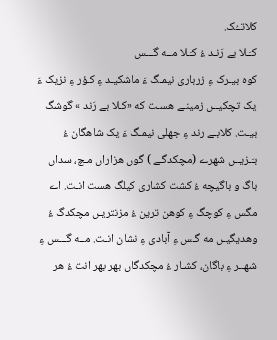کلاتــُک.
کـَـلا بے رَنـد ءُ کـَـلا مــه گـــس
کوه بيـرک ءِ زرباری نيمـگ ءَ ماشکيـد ءِ کـؤر ءِ نزيک ءَ يک تچکيــں زمينـے هسـت که «کـلا بے رَند » گوشگ بيـت. کلابـے رند ءِ جهلی نيمـگ ءَ يک شاهگان ءُ بـَـزيــں شهرے (مچکدگـے ) گوں هزاراں مـچ، سداں باگ و باگيچه ءُ کشت کشاری کيلگ هست انـت. اے مگس ءِ کوچگ ءِ کوهن ترين ءُ مزنتريـں مچکدگ ءُ وهديگيـں مه گـس ءِ آبادی ءِ نشان انـت. مــه گـــس ءِ شهــر ءِ باگان، کشـار ءُ مچکدگاں بهر بهر انت ءُ هر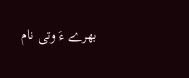بهرے ءَ وتی نام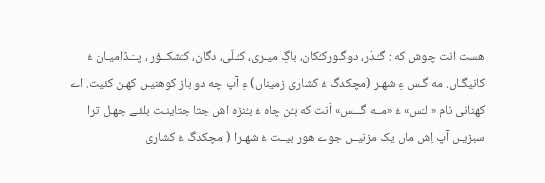هست انت چوش که : گـُـدَر، دوگـورکـُکان، باگِ ميـری، کـُـلّی، دگان، کـَشکــؤر ، پــَـڈاميـان ءُ کانيگـاں. مه گـس ءِ شهـر (مچکدگ ءُ کشاری زميناں) ءِ آپ چه دو باز کوهنيـں کهـن کئيت. اے کهنانی نام « لـَس» ءُ «مــه گـــس» اَنت که بـُن چاه ءُ بـُنزه اش جتا جتاينـت بلئـے جهـل ترا سبزيـں آپ اِش ماں يک مزنيــں جوے هور بيــت ءُ شهـرا ( مچکدگ ءُ کشاری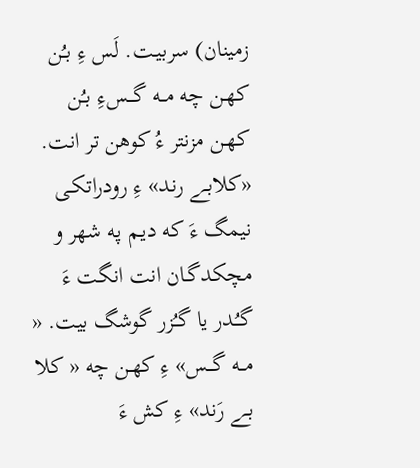زمينان) سربيـت. لَس ءِ بـُن کهـن چه مــه گـــسءِ بـُن کهـن مزنتر ءُ کوهن تر انت. «کلابـے رنـد» ءِ رودراتکـی نيمگ ءَ که ديـم په شهر و مچکدگـان انت انگت ءَ گـُـدر يا گـُزر گوشگ بيت. « مــه گـــس» ءِ کهـن چه « کلا بـے رَند» ءِ کش ءَ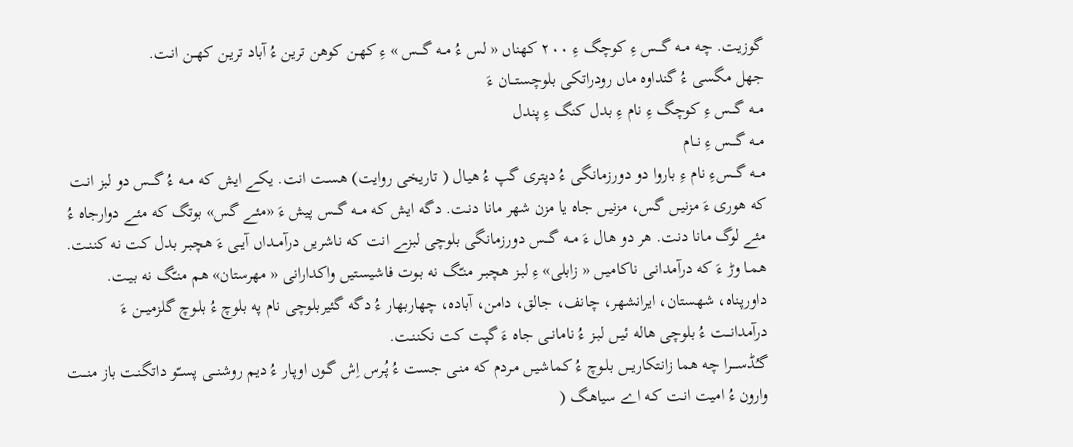گوزيت. چه مــه گـــس ءِ کوچگ ءِ ۲۰۰ کهناں « لس ءُ مــه گـــس » ءِ کهـن کوهن ترين ءُ آباد تريـن کهــن انـت.
جهل مگسی ءُ گنداوه ماں رودراتکی بلوچستـــان ءَ
مــه گـــس ءِ کوچگ ءِ نام ءِ بدل کنگ ءِ پندل
مــه گـــس ءِ نــام
مــه گـــسءِ نام ءِ باروا دو دورزمانگی ءُ دپتری گپ ءُ هيال ( تاريخی روايت) هسـت انت. يکـے ايش که مــه ءُ گـــس دو لبز انـت که هوری ءَ مزنيـں گس، مزنيـں جاه يا مزن شهر مانا دنـت. دگه ايش که مــه گـــس پيش ءَ «مئـے گس» بوتگ که مئـے دوارجاه ءُ مئے لوگ مانا دنت. هر دو هال ءَ مــه گـــس دورزمانگی بلوچی لبزـے انت که ناشريں درآمــداں آيــی ءَ هچبـر بدل کت نه کننـت. همـا وڑ ءَ که درآمدانـی ناکاميـں « زابلی» ءِ لبـز هچبـر منـّگ نه بـوت فاشيستيں واکدارانی « مهرستان» هم منـّگ نه بيـت. داورپناه، شهستان، ايرانشهر، چانف، جالق، دامن، آباده، چهاربهار ءُ دگه گئيربلوچی نام په بلوچ ءُ بلـوچ گلزميـــن ءَ درآمدانـــت ءُ بلوچی هاله ئيـں لبـز ءُ نامانــی جاه ءَ گپت کت نکننـت.
گـُڈســــرا چه هما زانتکاريــں بلـوچ ءُ کماشيـں مـردم که منـی جست ءُ پُـرس اِش گـوں اوپـار ءُ ديم روشنـــی پســّو داتگنـت باز منـــت وارون ءُ اميت انـت کـه اے سياهـگ (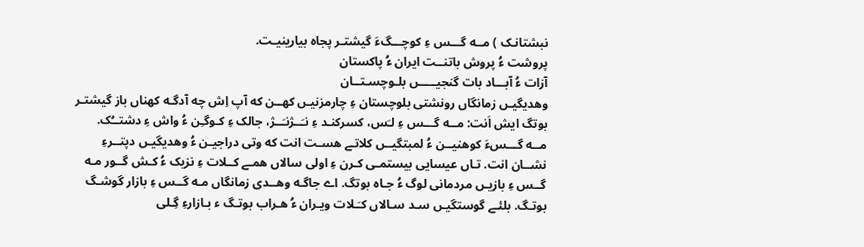نبشتانـک ) مــه گـــس ءِ کوچـــگءَ گيشتـر پجاه بيارينيـت.
پروشت ءُ پروش باتنــت ايران ءُ پاکستان
آزات ءُ آبـــاد بات گنجيـــــں بلـوچسـتــان
وهديگيـں زمانگاں رونشتی بلوچستان ءِ چارمزنيـں کهــن که آپ اِش چه آدگـه کهناں باز گيشتـر بوتگ ايش اَنت: مــه گـــس ءِ لـَس، کسرکنـد ءِ نـَــژنـَــژ، جالک ءِ کـوگـِن ءُ واش ءِ دشتــُک.
مــه گـــسءَ کوهنيــن ءُ لمبتگيــں کلاتـے هسـت انت که وتی دراجيـن ءُ وهديگيـں دپتــرءِ نشــان انت. تـاں عيسايی بيستمـی کـرن ءِ اولی سالاں همـے کــلات ءِ نزيک ءُ کـش گــور مـه گــس ءِ بازيـں مردمانی لوگ ءُ جـاه بوتگ. اے جاگـه وهــدی زمانگاں مـه گــس ءِ بازار گوشـگ بوتـگ. بلئـے گوستگيـں سـد سـالاں کـَـلات ويـران ءُ هـراب بوتـگ ء بـازارءِ گِـلی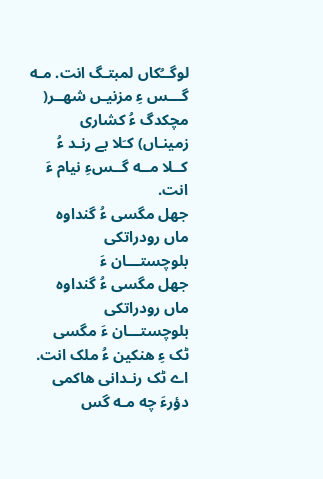لوگــُکاں لمبتـگ انت. مـه گـــس ءِ مزنيـں شهــر( مچکدگ ءُ کشاری زمينـاں) کـَلا بے رنـد ءُ کــلا مــه گــسءِ نيام ءَ انت.
جهل مگسی ءُ گنداوه ماں رودراتکی بلوچستـــان ءَ
جهل مگسی ءُ گنداوه ماں رودراتکی بلوچستـــان ءَ مگسی ٹک ءِ هنکين ءُ ملک انت. اے ٹک رنـدانی هاکمی دؤرءَ چه مـه گس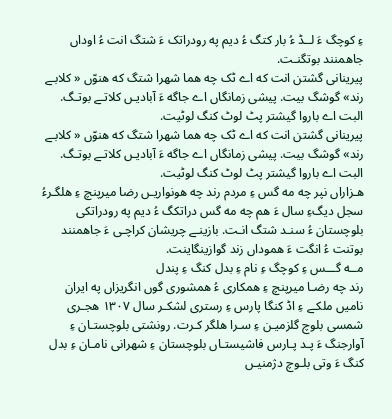ءِ کوچگ ءَ لــڈ ءُ بار کتگ ءُ ديم په رودراتک ءَ شتگ انت ءُ اوداں جاهمنند بوتگنـت.
پيرينانی گشتن انت که اے ٹک چه هما شهرا شتگ که هنوّں « کلابـے رند» گوشگ بيت. پيشی زمانگاں اے جاگه ءَ آباديـں کلاتـے بوتـگ. البت اے باروا گيشتر پٹ لوٹ کنگ لوٹيت.
پيرينانی گشتن انت که اے ٹک چه هما شهرا شتگ که هنوّں « کلابـے رند» گوشگ بيت. پيشی زمانگاں اے جاگه ءَ آباديـں کلاتـے بوتـگ. البت اے باروا گيشتر پٹ لوٹ کنگ لوٹيت.
هـزاراں نپر چه مه گس ءِ مردم رند چه هونواريـں رضا ميرپنچ ءِ هلگـرءُ سجل ديگءِ سال ءَ هم چه مه گس دراتکگ ءُ ديم په رودراتکی بلوچستان ءُ سنـد شتگ انـت. بازينـے چريشان کراچـی ءَ جاهمنند بوتنت ءُ انگت ءَ هموداں زند گوازينگاينت.
مــه گـــس ءِ کوچگ ءِ نام ءِ بدل کنگ ءِ پندل
رند چه رضـا ميرپنچ ءِ همکاری ءُ همشوری گوں انگريزاں په ايران نامیں ملکـے ءِ اڈ کنگا پارس ءِ رستری لشکـر سال ۱۳۰۷ هجـری شمسی بلوچ گلزميـن ءِ سـرا هلگر کـرت. رونشتی بلوچستـان ءِ آوارجنگ ءَ پـد پـارس فاشيستـاں بلوچستان ءِ شهرانی نامـان ءِ بدل کنگ ءَ وتی بلـوچ دژمنيـں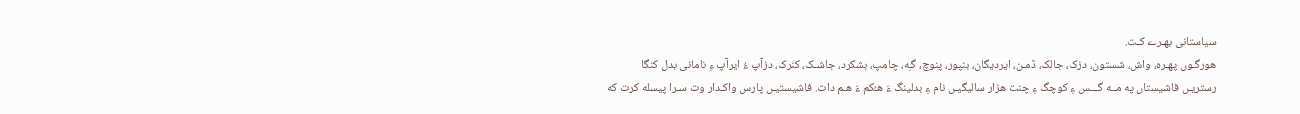سياستانی بهـرے کـت.
هورگـوں پهـره، واش، شستون، دزک، جالک، ڈمـن، ايرديگان، بنپور، پنوچ، گـِه، چامپ، بشکرد، جاشـک، کنرک، دزآپ ءُ ايرآپ ءِ نامانی بدل کنگا رستريـں فاشيستاں په مــه گـــس ءِ کوچگ ءِ چنت هزار ساليگيـں نام ءِ بدلينگ ءَ هـُکم ءَ هـم دات. فاشيستيـں پارس واکـدار وت سـرا پيسله کرت که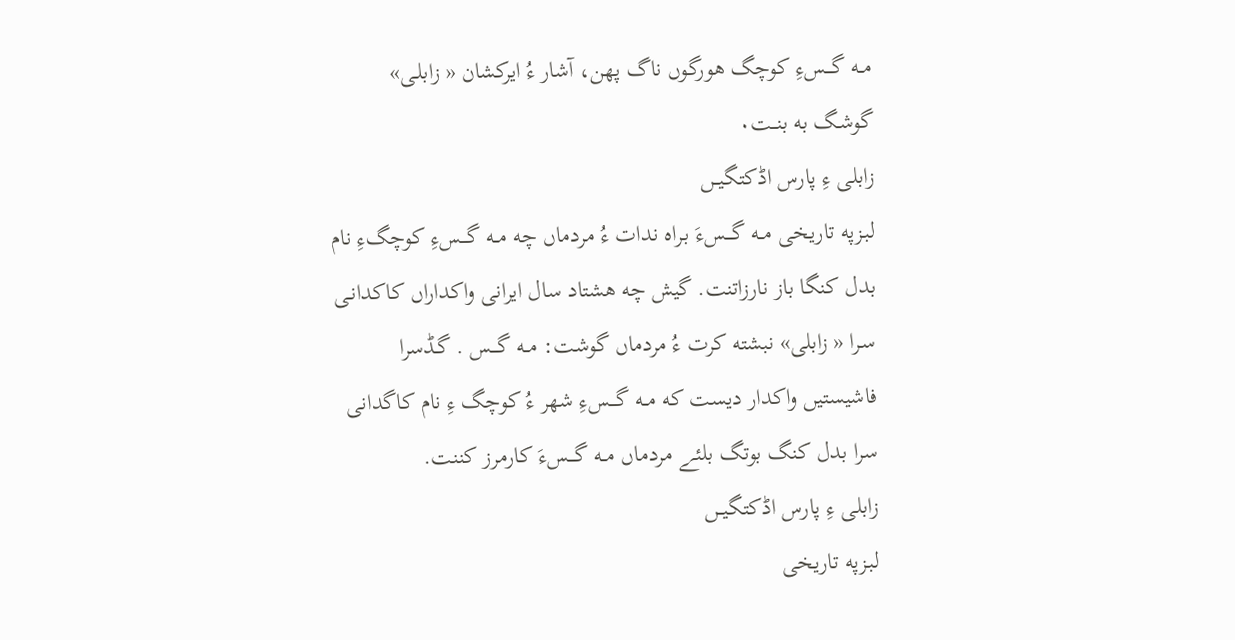مــه گـــسءِ کوچگ هورگـوں ناگ پهن، آشار ءُ ايرکشان « زابلـی» گوشـگ به بنــت۰
زابلی ءِ پارس اڈکتگيــں
لبـزپه تاريخی مــه گـــسءَ بـراه ندات ءُ مردماں چه مــه گـــسءِ کوچگءِ نام بدل کنگا باز نارزاتنت. گيش چه هشتاد سال ايرانی واکداراں کاکدانـی سـرا « زابلی» نبشته کرت ءُ مردماں گوشت: مــه گـــس . گـڈسرا فاشيستيں واکدار ديست که مــه گـــسءِ شهر ءُ کوچگ ءِ نام کاگدانی سرا بدل کنگ بوتگ بلئـے مردماں مــه گـــسءَ کارمرز کننت.
زابلی ءِ پارس اڈکتگيــں
لبـزپه تاريخی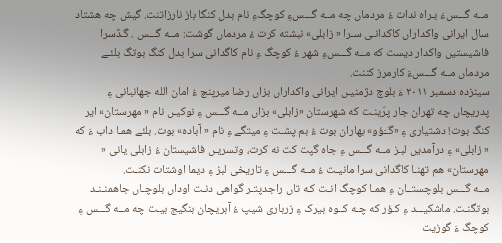مــه گـــسءَ بـراه ندات ءُ مردماں چه مــه گـــسءِ کوچگءِ نام بدل کنگا باز نارزاتنت. گيش چه هشتاد سال ايرانی واکداراں کاکدانـی سـرا « زابلی» نبشته کرت ءُ مردماں گوشت: مــه گـــس . گـڈسرا فاشيستيں واکدار ديست که مــه گـــسءِ شهر ءُ کوچگ ءِ نام کاگدانی سرا بدل کنگ بوتگ بلئـے مردماں مــه گـــسءَ کارمرز کننت.
سينزده دسمبر ۲۰۱۱ ءَ بلوچ دژمنيـں ايرانی واکداراں بزاں رضا ميرپنچ ءُ امان الله جهانبانی ءِ پدريچاں چه تهران جار پرّينـت که شهرستان «زابلی» بزاں مــه گـــس ءِ نوکيـں نام « مهرستان» اير کنگ بوت! دشتياری ءِ «گــَؤو» بهاران بوت ءُ بم پشـت ءِ ميتگے ءِ نام « آباده» بوت. بلئے همـا داب ءَ که « زابلی» ءِ درآمديں لبـز مــه گـــس ءِ جاه گپت کت نه کرت، وتسريـں فاشيستان ءُ زابلی يانی « مهرستان» هم تهنـا کاگدانی سرا مانيـت ءُ مــه گـــس ءِ تاريخی لبز ءِ ديما اوشتات نکنـت.
مــه گـــس بلوچستــان ءِ همـا کوچگ انـت کـه تاں راجدپتـر گواهی دنـت اوداں بلوچـاں جاهمنـنـد بوتگنـت. ماشکيـــد ءِ کـؤر که چـه کــوه بيرک ءِ زرباری شيپ ءُ آبريچان بنگيج بيـت چه مــه گـــس ءِ کوچگ ءَ گوزيت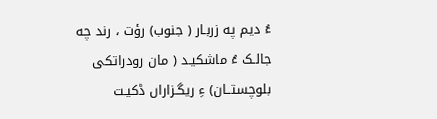ءُ ديم په زربـار ( جنوب) رؤت ، رند چه جالـک ءُ ماشکيـد ( مان رودراتکی بلوچستــان) ءِ ريگـزاراں ڈکيـت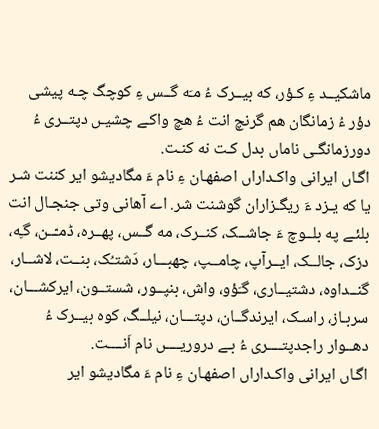ماشکيــد ءِ کـؤر، که بيــرک ءُ مـَه گــس ءِ کوچگ چـه پيشی دؤر ءُ زمانگان هم گرنچ انت ءُ هچ واکـے چشيـں دپتــری ءُ دورزمانگـی ناماں بدل کـت نه کنـت.
اگـاں ايرانی واکـداراں اصفهـان ءِ نام ءَ مگاديشو اير کننت شـر يا که يـزد ءَ ريگـزاران گوشنت شر. اے آهانی وتی جنجـال انت بلئـے په بلــوچ ءَ جاشــک، کنــرک، مه گــس، پهــره، ڈمـّــن، گـِه، دزک، جالــک، ايــرآپ، چامــپ، چهبـــار، دَشتـُک، بنــت، لاشــار، گنــداوه، دشتيــاری، گـَؤو، واش، بنپــور، شستــون، ايرکشـــان، سربـاز، راسـک، ايرندگــان، دپتـــان، نيلــگ، کوه بيــرک ءُ دهــوار راجدپتــــری ءُ بـے دروريــــں نام اَنــــت.
اگـاں ايرانی واکـداراں اصفهـان ءِ نام ءَ مگاديشو اير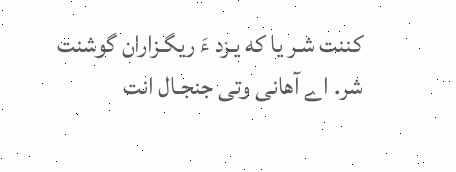کننت شـر يا که يـزد ءَ ريگـزاران گوشنت شر. اے آهانی وتی جنجـال انت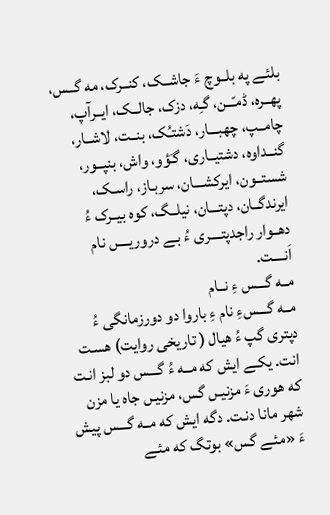بلئـے په بلــوچ ءَ جاشــک، کنــرک، مه گــس، پهــره، ڈمـّــن، گـِه، دزک، جالــک، ايــرآپ، چامــپ، چهبـــار، دَشتـُک، بنــت، لاشــار، گنــداوه، دشتيــاری، گـَؤو، واش، بنپــور، شستــون، ايرکشـــان، سربـاز، راسـک، ايرندگــان، دپتـــان، نيلــگ، کوه بيــرک ءُ دهــوار راجدپتــــری ءُ بـے دروريــــں نام اَنــــت.
مــه گـــس ءِ نــام
مــه گـــسءِ نام ءِ باروا دو دورزمانگی ءُ دپتری گپ ءُ هيال ( تاريخی روايت) هسـت انت. يکـے ايش که مــه ءُ گـــس دو لبز انـت که هوری ءَ مزنيـں گس، مزنيـں جاه يا مزن شهر مانا دنـت. دگه ايش که مــه گـــس پيش ءَ «مئـے گس» بوتگ که مئـے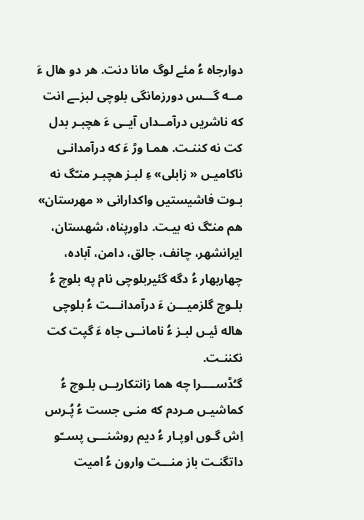دوارجاه ءُ مئے لوگ مانا دنت. هر دو هال ءَ مــه گـــس دورزمانگی بلوچی لبزـے انت که ناشريں درآمــداں آيــی ءَ هچبـر بدل کت نه کننـت. همـا وڑ ءَ که درآمدانـی ناکاميـں « زابلی» ءِ لبـز هچبـر منـّگ نه بـوت فاشيستيں واکدارانی « مهرستان» هم منـّگ نه بيـت. داورپناه، شهستان، ايرانشهر، چانف، جالق، دامن، آباده، چهاربهار ءُ دگه گئيربلوچی نام په بلوچ ءُ بلـوچ گلزميـــن ءَ درآمدانـــت ءُ بلوچی هاله ئيـں لبـز ءُ نامانــی جاه ءَ گپت کت نکننـت.
گـُڈســــرا چه هما زانتکاريــں بلـوچ ءُ کماشيـں مـردم که منـی جست ءُ پُـرس اِش گـوں اوپـار ءُ ديم روشنـــی پســّو داتگنـت باز منـــت وارون ءُ اميت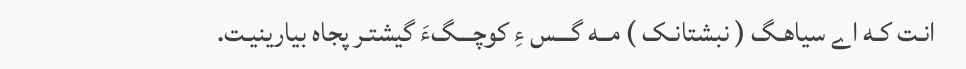انـت کـه اے سياهـگ ( نبشتانـک ) مــه گـــس ءِ کوچـــگءَ گيشتـر پجاه بيارينيـت.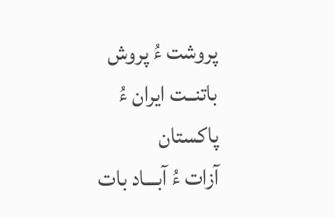پروشت ءُ پروش باتنــت ايران ءُ پاکستان
آزات ءُ آبـــاد بات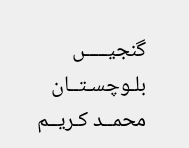گنجيـــــں بلـوچسـتــان
محمــد کـريــم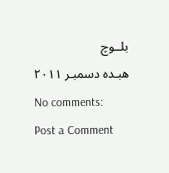بلــوچ
هبـده دسمبـر ۲۰۱۱
No comments:
Post a Comment